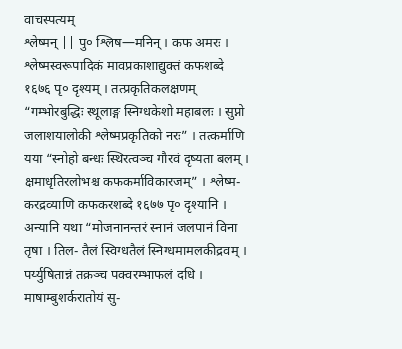वाचस्पत्यम्
श्लेष्मन् || पु० श्लिष—मनिन् । कफ अमरः । श्लेष्मस्वरूपादिकं मावप्रकाशाद्युक्तं कफशब्दे १६७६ पृ० दृश्यम् । तत्प्रकृतिकलक्षणम् “गम्भोरबुद्धिः स्थूलाङ्ग स्निग्धकेशो महाबलः । सुप्नो जलाशयालोकी श्लेष्मप्रकृतिको नरः” । तत्कर्माणि यया “स्नोहो बन्धः स्थिरत्वञ्च गौरवं दृष्यता बलम् । क्षमाधृतिरलोभश्च कफकर्माविकारजम्” । श्लेष्म- करद्रव्याणि कफकरशब्दे १६७७ पृ० दृश्यानि । अन्यानि यथा “मोजनानन्तरं स्नानं जलपानं विना तृषा । तिल- तैलं स्विग्धतैलं स्निग्धमामलकीद्रवम् । पर्य्युषितान्नं तक्रञ्च पक्वरम्भाफलं दधि । माषाम्बुशर्करातोयं सु-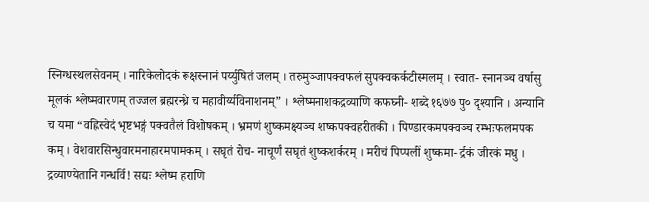स्निग्धस्थलसेवनम् । नारिकेलोदकं रूक्षस्नानं पर्य्युषितं जलम् । तरुमुञ्जापक्वफलं सुपक्वकर्कटीस्मलम् । स्वात- स्नानञ्च वर्षासु मूलकं श्लेष्मवारणम् तज्जल ब्रह्मरन्ध्रे च महावीर्य्यविनाशनम्” । श्लेष्मनाशकद्रव्याणि कफघ्नी- शब्दे १६७७ पु० दृश्यानि । अन्यानि च यमा “वह्निस्वेदं भृष्टभङ्गं पक्वतैलं विशोषकम् । भ्रमणं शुष्कमक्ष्यञ्च शष्कपक्वहरीतकी । पिण्डारकमपक्वञ्च रम्भःफलमपक कम् । वेशवारसिन्धुवारमनाहारमपामकम् । सघृतं रोच- नाचूर्णं सघृतं शुष्कशर्करम् । मरीचं पिप्पलीं शुष्कमा- र्द्रकं जीरकं मधु । द्रव्याण्येतानि गन्धर्वि! सद्यः श्लेष्म हराणि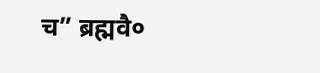च” ब्रह्मवै०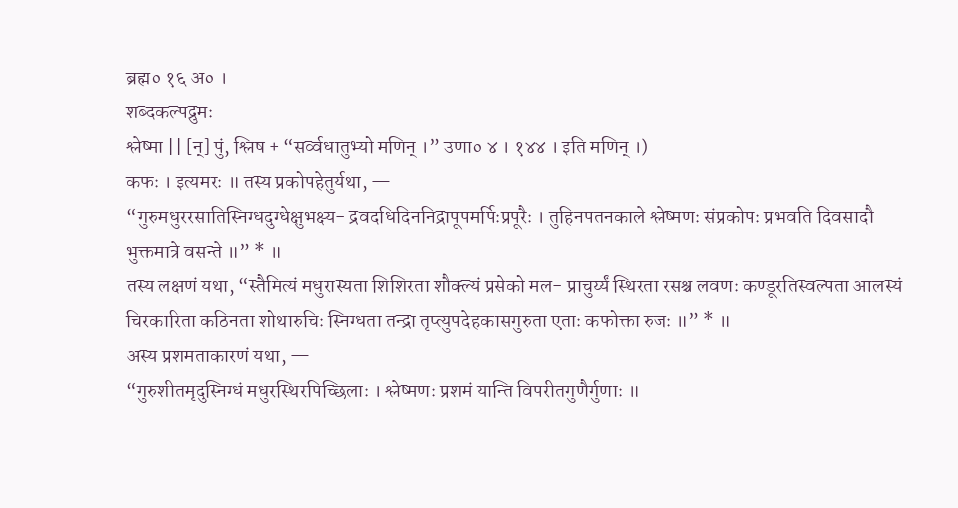ब्रह्म० १६ अ० ।
शब्दकल्पद्रुमः
श्लेष्मा || [न्] पुं, श्लिष + “सर्व्वधातुभ्यो मणिन् ।” उणा० ४ । १४४ । इति मणिन् ।)
कफः । इत्यमरः ॥ तस्य प्रकोपहेतुर्यथा, —
“गुरुमधुररसातिस्निग्धदुग्धेक्षुभक्ष्य- द्रवदधिदिननिद्रापूपमर्पिःप्रपूरैः । तुहिनपतनकाले श्लेष्मणः संप्रकोपः प्रभवति दिवसादौ भुक्तमात्रे वसन्ते ॥” * ॥
तस्य लक्षणं यथा, “स्तैमित्यं मधुरास्यता शिशिरता शौक्ल्यं प्रसेको मल- प्राचुर्य्यं स्थिरता रसश्च लवणः कण्डूरतिस्वल्पता आलस्यं चिरकारिता कठिनता शोथारुचिः स्निग्धता तन्द्रा तृप्त्युपदेहकासगुरुता एताः कफोक्ता रुजः ॥” * ॥
अस्य प्रशमताकारणं यथा, —
“गुरुशीतमृदुस्निग्धं मधुरस्थिरपिच्छिलाः । श्लेष्मणः प्रशमं यान्ति विपरीतगुणैर्गुणाः ॥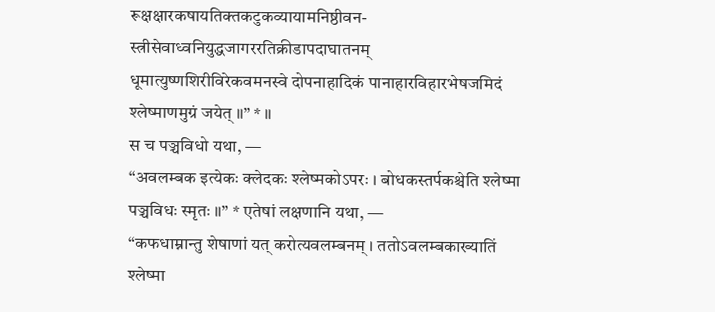रूक्षक्षारकषायतिक्तकटुकव्यायामनिष्ठीवन- स्त्रीसेवाध्वनियुद्धजागररतिक्रीडापदाघातनम् धूमात्युष्णशिरीविरेकवमनस्वे दोपनाहादिकं पानाहारविहारभेषजमिदं श्लेष्माणमुग्रं जयेत् ॥” * ॥
स च पञ्चविधो यथा, —
“अवलम्बक इत्येकः क्लेदकः श्लेष्मकोऽपरः । बोधकस्तर्पकश्चेति श्लेष्मा पञ्चविधः स्मृतः ॥” * एतेषां लक्षणानि यथा, —
“कफधाम्नान्तु शेषाणां यत् करोत्यवलम्बनम् । ततोऽवलम्बकाख्यातिं श्लेष्मा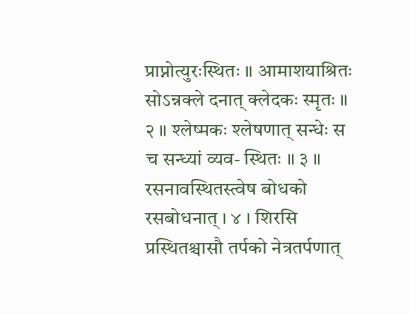प्राप्नोत्युरःस्थितः ॥ आमाशयाश्रितः सोऽन्नक्ले दनात् क्लेदकः स्मृतः ॥ २ ॥ श्लेष्मकः श्लेषणात् सन्धेः स च सन्ध्यां व्यव- स्थितः ॥ ३ ॥ रसनावस्थितस्त्वेष बोधको रसबोधनात् । ४ । शिरसि प्रस्थितश्चासौ तर्पको नेत्रतर्पणात्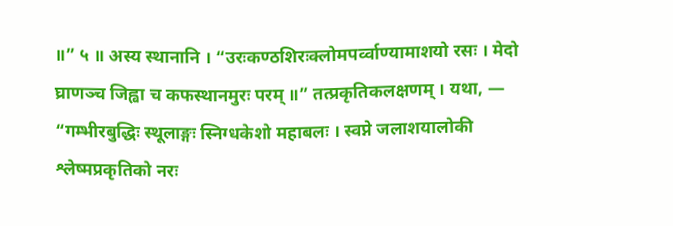॥” ५ ॥ अस्य स्थानानि । “उरःकण्ठशिरःक्लोमपर्व्वाण्यामाशयो रसः । मेदो घ्राणञ्च जिह्वा च कफस्थानमुरः परम् ॥” तत्प्रकृतिकलक्षणम् । यथा, —
“गम्भीरबुद्धिः स्थूलाङ्गः स्निग्धकेशो महाबलः । स्वप्ने जलाशयालोकी श्लेष्मप्रकृतिको नरः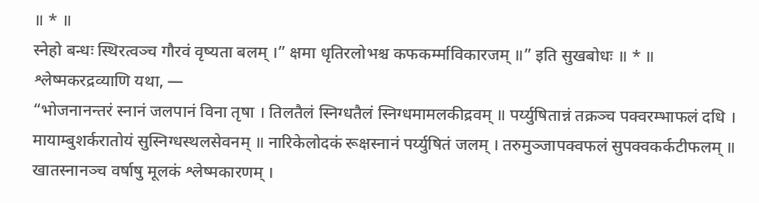॥ * ॥
स्नेहो बन्धः स्थिरत्वञ्च गौरवं वृष्यता बलम् ।” क्षमा धृतिरलोभश्च कफकर्म्माविकारजम् ॥” इति सुखबोधः ॥ * ॥
श्लेष्मकरद्रव्याणि यथा, —
“भोजनानन्तरं स्नानं जलपानं विना तृषा । तिलतैलं स्निग्धतैलं स्निग्धमामलकीद्रवम् ॥ पर्य्युषितान्नं तक्रञ्च पक्वरम्भाफलं दधि । मायाम्बुशर्करातोयं सुस्निग्धस्थलसेवनम् ॥ नारिकेलोदकं रूक्षस्नानं पर्य्युषितं जलम् । तरुमुञ्जापक्वफलं सुपक्वकर्कटीफलम् ॥ खातस्नानञ्च वर्षाषु मूलकं श्लेष्मकारणम् ।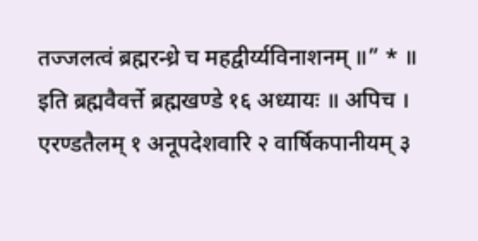तज्जलत्वं ब्रह्मरन्ध्रे च महद्वीर्य्यविनाशनम् ॥” * ॥
इति ब्रह्मवैवर्त्ते ब्रह्मखण्डे १६ अध्यायः ॥ अपिच । एरण्डतैलम् १ अनूपदेशवारि २ वार्षिकपानीयम् ३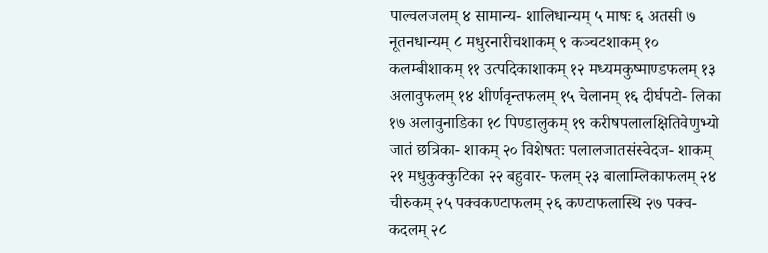पाल्वलजलम् ४ सामान्य- शालिधान्यम् ५ माषः ६ अतसी ७ नूतनधान्यम् ८ मधुरनारीचशाकम् ९ कञ्चटशाकम् १० कलम्बीशाकम् ११ उत्पदिकाशाकम् १२ मध्यमकुष्माण्डफलम् १३ अलावुफलम् १४ शीर्णवृन्तफलम् १५ चेलानम् १६ दीर्घपटो- लिका १७ अलावुनाडिका १८ पिण्डालुकम् १९ करीषपलालक्षितिवेणुभ्यो जातं छत्रिका- शाकम् २० विशेषतः पलालजातसंस्वेदज- शाकम् २१ मधुकुक्कुटिका २२ बहुवार- फलम् २३ बालाम्लिकाफलम् २४ चीरुकम् २५ पक्वकण्टाफलम् २६ कण्टाफलास्थि २७ पक्व- कदलम् २८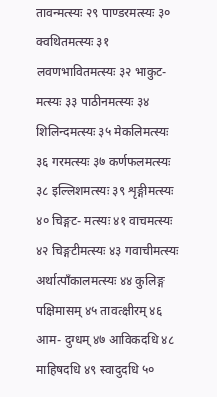तावन्मत्स्यः २९ पाण्डरमत्स्यः ३० क्वथितमत्स्यः ३१ लवणभावितमत्स्यः ३२ भाकुट- मत्स्यः ३३ पाठीनमत्स्यः ३४ शिलिन्दमत्स्यः ३५ मेकलिमत्स्यः ३६ गरमत्स्यः ३७ कर्णफलमत्स्यः ३८ इल्लिशमत्स्यः ३९ शृङ्गीमत्स्यः ४० चिङ्गट- मत्स्यः ४१ वाचमत्स्यः ४२ चिङ्गटीमत्स्यः ४३ गवाचीमत्स्यः अर्थात्पाँकालमत्स्यः ४४ कुलिङ्ग पक्षिमासम् ४५ तावत्क्षीरम् ४६ आम- दुग्धम् ४७ आविकदधि ४८ माहिषदधि ४९ स्वादुदधि ५०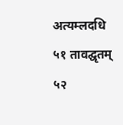अत्यम्लदधि ५१ तावद्घृतम् ५२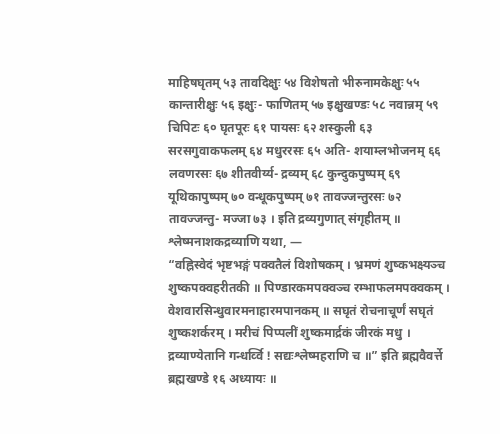माहिषघृतम् ५३ तावदिक्षुः ५४ विशेषतो भीरुनामकेक्षुः ५५ कान्तारीक्षुः ५६ इक्षुः- फाणितम् ५७ इक्षुखण्डः ५८ नवान्नम् ५९ चिपिटः ६० घृतपूरः ६१ पायसः ६२ शस्कुली ६३ सरसगुवाकफलम् ६४ मधुररसः ६५ अति- शयाम्लभोजनम् ६६ लवणरसः ६७ शीतवीर्य्य- द्रव्यम् ६८ कुन्दुकपुष्पम् ६९ यूथिकापुष्पम् ७० वन्धूकपुष्पम् ७१ तावज्जन्तुरसः ७२ तावज्जन्तु- मज्जा ७३ । इति द्रव्यगुणात् संगृहीतम् ॥ श्लेष्मनाशकद्रव्याणि यथा, —
“वह्निस्वेदं भृष्टभङ्गं पक्वतैलं विशोषकम् । भ्रमणं शुष्कभक्ष्यञ्च शुष्कपक्वहरीतकी ॥ पिण्डारकमपक्वञ्च रम्भाफलमपक्वकम् । वेशवारसिन्धुवारमनाहारमपानकम् ॥ सघृतं रोचनाचूर्णं सघृतं शुष्कशर्करम् । मरीचं पिप्पलीं शुष्कमार्द्रकं जीरकं मधु । द्रव्याण्येतानि गन्धर्व्वि ! सद्यःश्लेष्महराणि च ॥” इति ब्रह्मवैवर्त्ते ब्रह्मखण्डे १६ अध्यायः ॥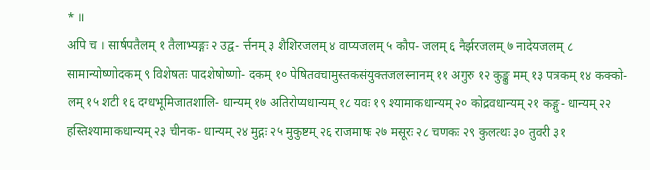* ॥
अपि च । सार्षपतैलम् १ तैलाभ्यङ्गः २ उद्व- र्त्तनम् ३ शैशिरजलम् ४ वाप्यजलम् ५ कौप- जलम् ६ नैर्झरजलम् ७ नादेयजलम् ८ सामान्योष्णोदकम् ९ विशेषतः पादशेषोष्णो- दकम् १० पेषितवचामुस्तकसंयुक्तजलस्नानम् ११ अगुरु १२ कुङ्कु मम् १३ पत्रकम् १४ कक्को- लम् १५ शटी १६ दग्धभूमिजातशालि- धान्यम् १७ अतिरोप्यधान्यम् १८ यवः १९ श्यामाकधान्यम् २० कोद्रवधान्यम् २१ कङ्गु- धान्यम् २२ हस्तिश्यामाकधान्यम् २३ चीनक- धान्यम् २४ मुद्गः २५ मुकुष्टम् २६ राजमाषः २७ मसूरः २८ चणकः २९ कुलत्थः ३० तुवरी ३१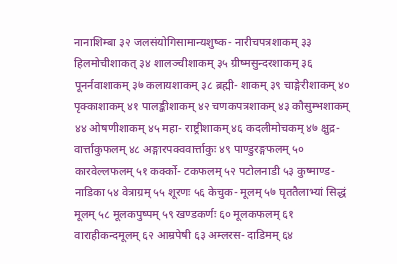नानाशिम्बा ३२ जलसंयोगिसामान्यशुष्क- नारीचपत्रशाकम् ३३ हिलमोचीशाकत् ३४ शालञ्चीशाकम् ३५ ग्रीष्मसुन्दरशाकम् ३६ पूनर्नवाशाकम् ३७ कलायशाकम् ३८ ब्रह्मी- शाकम् ३९ चाङ्गेरीशाकम् ४० पृक्काशाकम् ४१ पालङ्कीशाकम् ४२ चणकपत्रशाकम् ४३ कौसुम्भशाकम् ४४ ओषणीशाकम् ४५ महा- राष्ट्रीशाकम् ४६ कदलीमोचकम् ४७ क्षुद्र- वार्त्ताकुफलम् ४८ अङ्गारपक्ववार्त्ताकुः ४९ पाण्डुरङ्गफलम् ५० कारवेल्लफलम् ५१ कर्क्को- टकफलम् ५२ पटोलनाडी ५३ कुष्माण्ड- नाडिका ५४ वेत्राग्रम् ५५ शूरणः ५६ केचुक- मूलम् ५७ घृततैलाभ्यां सिद्धं मूलम् ५८ मूलकपुष्पम् ५९ खण्डकर्णः ६० मूलकफलम् ६१ वाराहीकन्दमूलम् ६२ आम्रपेषी ६३ अम्लरस- दाडिमम् ६४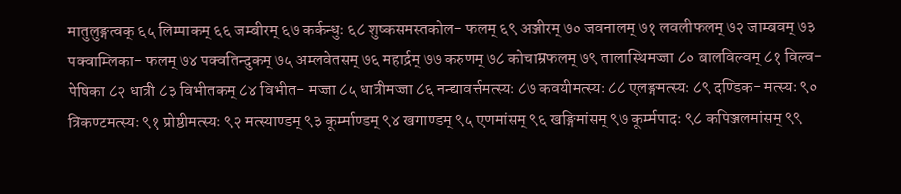मातुलुङ्गत्वक् ६५ लिम्पाकम् ६६ जम्बीरम् ६७ कर्कन्धुः ६८ शुष्कसमस्तकोल- फलम् ६९ अञ्जीरम् ७० जवनालम् ७१ लवलीफलम् ७२ जाम्बवम् ७३ पक्वाम्लिका- फलम् ७४ पक्वतिन्दुकम् ७५ अम्लवेतसम् ७६ महार्द्रम् ७७ करुणम् ७८ कोचाम्रफलम् ७९ तालास्थिमज्जा ८० बालविल्वम् ८१ विल्व- पेषिका ८२ धात्री ८३ विभीतकम् ८४ विभीत- मज्जा ८५ धात्रीमज्जा ८६ नन्द्यावर्त्तमत्स्यः ८७ कवयीमत्स्यः ८८ एलङ्गमत्स्यः ८९ दण्डिक- मत्स्यः ९० त्रिकण्टमत्स्यः ९१ प्रोष्ठीमत्स्यः ९२ मत्स्याण्डम् ९३ कूर्म्माण्डम् ९४ खगाण्डम् ९५ एणमांसम् ९६ खङ्गिमांसम् ९७ कूर्म्मपादः ९८ कपिञ्जलमांसम् ९९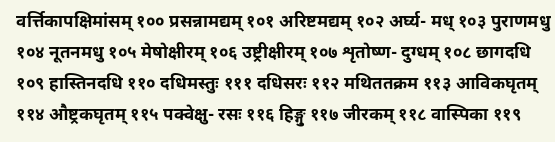वर्त्तिकापक्षिमांसम् १०० प्रसन्नामद्यम् १०१ अरिष्टमद्यम् १०२ अर्घ्य- मध् १०३ पुराणमधु १०४ नूतनमधु १०५ मेषोक्षीरम् १०६ उष्ट्रीक्षीरम् १०७ शृतोष्ण- दुग्धम् १०८ छागदधि १०९ हास्तिनदधि ११० दधिमस्तुः १११ दधिसरः ११२ मथिततक्रम ११३ आविकघृतम् ११४ औष्ट्रकघृतम् ११५ पक्वेक्षु- रसः ११६ हिङ्गु ११७ जीरकम् ११८ वास्पिका ११९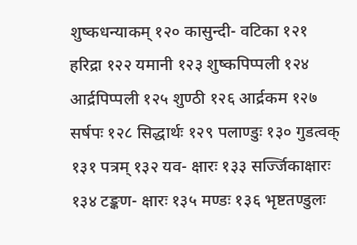शुष्कधन्याकम् १२० कासुन्दी- वटिका १२१ हरिद्रा १२२ यमानी १२३ शुष्कपिप्पली १२४ आर्द्रपिप्पली १२५ शुण्ठी १२६ आर्द्रकम १२७ सर्षपः १२८ सिद्धार्थः १२९ पलाण्डुः १३० गुडत्वक् १३१ पत्रम् १३२ यव- क्षारः १३३ सर्ज्जिकाक्षारः १३४ टङ्कण- क्षारः १३५ मण्डः १३६ भृष्टतण्डुलः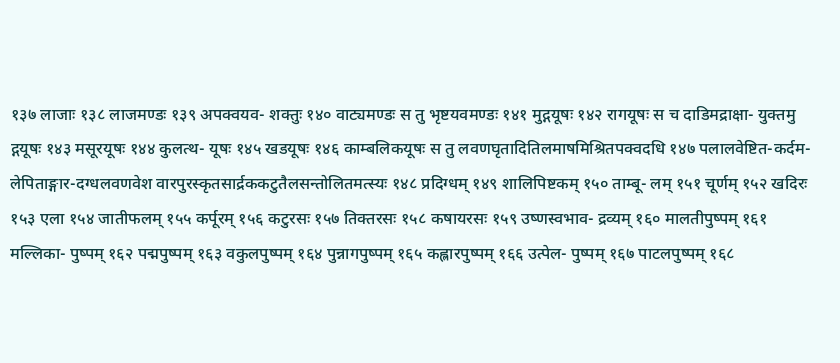१३७ लाजाः १३८ लाजमण्डः १३९ अपक्वयव- शक्तुः १४० वाट्यमण्डः स तु भृष्टयवमण्डः १४१ मुद्गयूषः १४२ रागयूषः स च दाडिमद्राक्षा- युक्तमु द्गयूषः १४३ मसूरयूषः १४४ कुलत्थ- यूषः १४५ खडयूषः १४६ काम्बलिकयूषः स तु लवणघृतादितिलमाषमिश्रितपक्वदधि १४७ पलालवेष्टित-कर्दम-लेपिताङ्गार-दग्धलवणवेश वारपुरस्कृतसार्द्रककटुतैलसन्तोलितमत्स्यः १४८ प्रदिग्धम् १४९ शालिपिष्टकम् १५० ताम्बू- लम् १५१ चूर्णम् १५२ खदिरः १५३ एला १५४ जातीफलम् १५५ कर्पूरम् १५६ कटुरसः १५७ तिक्तरसः १५८ कषायरसः १५९ उष्णस्वभाव- द्रव्यम् १६० मालतीपुष्पम् १६१ मल्लिका- पुष्पम् १६२ पद्मपुष्पम् १६३ वकुलपुष्पम् १६४ पुन्नागपुष्पम् १६५ कह्लारपुष्पम् १६६ उत्पेल- पुष्पम् १६७ पाटलपुष्पम् १६८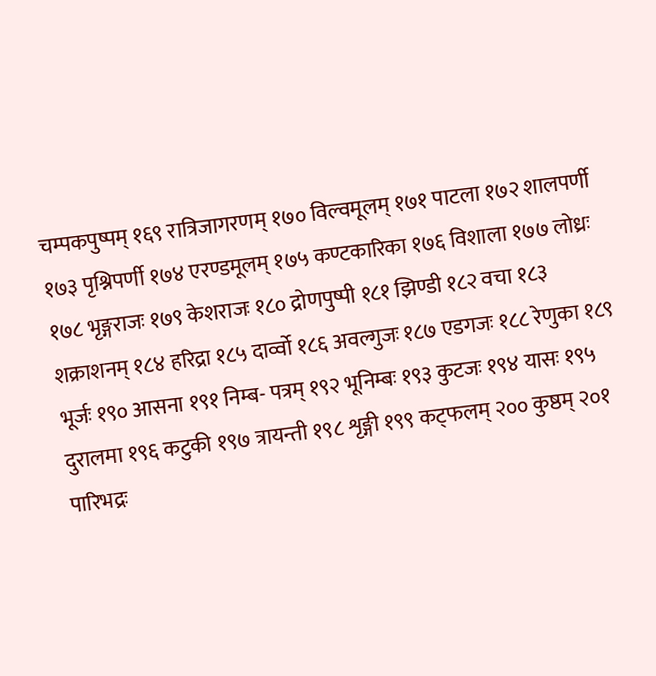चम्पकपुष्पम् १६९ रात्रिजागरणम् १७० विल्वमूलम् १७१ पाटला १७२ शालपर्णी १७३ पृश्निपर्णी १७४ एरण्डमूलम् १७५ कण्टकारिका १७६ विशाला १७७ लोध्रः १७८ भृङ्गराजः १७९ केशराजः १८० द्रोणपुष्पी १८१ झिण्डी १८२ वचा १८३ शक्राशनम् १८४ हरिद्रा १८५ दार्व्वो १८६ अवल्गुजः १८७ एडगजः १८८ रेणुका १८९ भूर्जः १९० आसना १९१ निम्ब- पत्रम् १९२ भूनिम्बः १९३ कुटजः १९४ यासः १९५ दुरालमा १९६ कटुकी १९७ त्रायन्ती १९८ शृङ्गी १९९ कट्फलम् २०० कुष्ठम् २०१ पारिभद्रः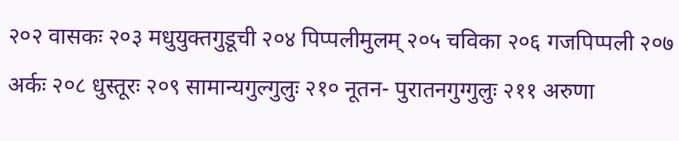२०२ वासकः २०३ मधुयुक्तगुडूची २०४ पिप्पलीमुलम् २०५ चविका २०६ गजपिप्पली २०७ अर्कः २०८ धुस्तूरः २०९ सामान्यगुल्गुलुः २१० नूतन- पुरातनगुग्गुलुः २११ अरुणा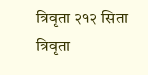त्रिवृता २१२ सिता त्रिवृता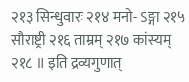२१३ सिन्धुवारः २१४ मनो- ऽङ्गा २१५ सौराष्ट्री २१६ ताम्रम् २१७ कांस्यम् २१८ ॥ इति द्रव्यगुणात्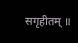सगृहीतम् ॥